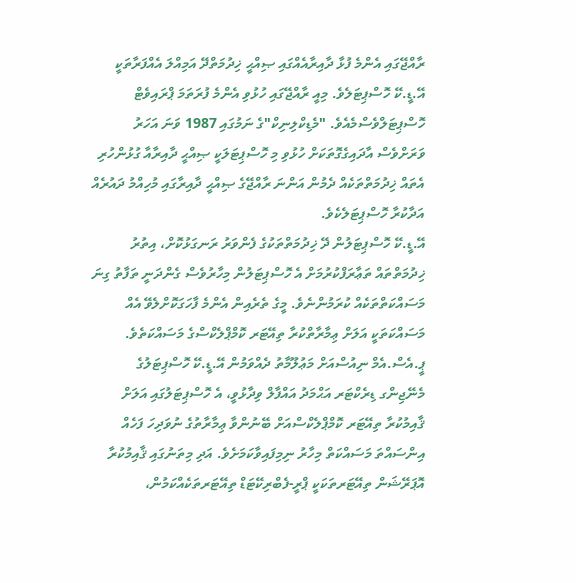ރާއްޖޭގައި އެންމެ ފުޅާ ދާއިރާއެއްގައި ޞިއްޙީ ޚިދުމަތްދޭ އަމިއްލަ އެއްފަރާތަކީ އޭ.ޑީ.ކޭ ހޮސްޕިޓަލެވެ. މިއީ ރާއްޖޭގައި ހުޅުވި އެންމެ ފުރަތަމަ ޕްރައިވެޓް ހޮސްޕިޓަލްވެސްމެއެވެ. "މެޑިކްލިނިކް"ގެ ނަމުގައި 1987 ވަނަ އަހަރު ވަރަށްވެސް އާދައިގެގޮތަކަށް ހުޅުވި މި ހޮސްޕިޓަލަކީ ޞިއްޙީ ދާއިރާއާ ގުޅުންހުރި އެތައް ޚިދުމަތްތަކެއް ދެމުން އަންނަ ރާއްޖޭގެ ޞިއްޙީ ދާއިރާގައި މުހިއްމު ދައުރެއް އަދާކުރާ ހޮސްޕިޓަލެކެވެ.
އޭ.ޑީ.ކޭ ހޮސްޕިޓަލުން ދޭ ޚިދުމަތްތަކުގެ ފެންވަރު ރަނގަޅުކޮށް، އިތުރު ޚިދުމަތްތައް ތަޢާރަފްކުރުމަށް އެ ހޮސްޕިޓަލުން މިހާރުވެސް ގެންދަނީ ތަފާތު ގިނަ މަސައްކަތްތަކެއް ކުރަމުންނެވެ. މީގެ ތެރެއިން އެންމެ ފާހަގަކޮށްލެވޭ އެއް މަސައްކަތަކީ އަލަށް ޢިމާރާތްކުރާ ތިއޭޓަރ ކޮމްޕްލެކްސްގެ މަސައްކަތެވެ.
ޕީ.އެސް.އެމް ނިއުސްއަށް މަޢުލޫމާތު ދެއްވަމުން އޭ.ޑީ.ކޭ ހޮސްޕިޓަލުގެ މެނޭޖިންގ ޑިރެކްޓަރ އަޙްމަދު އައްފާލް ވިދާޅުވީ، އެ ހޮސްޕިޓަލުގައި އަލަށް ޤާއިމުކުރާ ތިއޭޓަރ ކޮމްޕްލެކްސްއަށް ބޭނުންވާ ޢިމާރާތުގެ ނުވަދިހަ ފަހެއް އިންސައްތަ މަސައްކަތް މިހާރު ނިމިފައިވާކަމަށެވެ. އަދި މިތަނުގައި ޤާއިމުކުރާ އޮޕަރޭޝަން ތިއޭޓަރތަކަކީ ޕްރީ-ފެބްރިކޭޓަޑް ތިއޭޓަރތަކެއްކަމުން،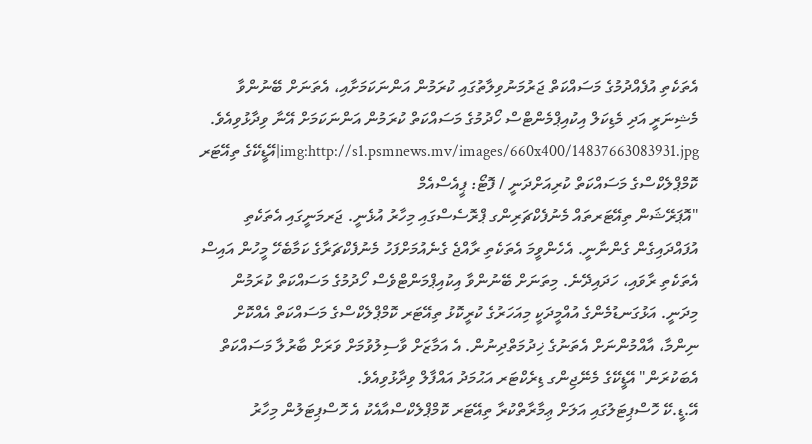އެތަކެތި އުފެއްދުމުގެ މަސައްކަތް ޖަރުމަނުވިލާތުގައި ކުރަމުން އަންނަކަމަށާއި، އެތަނަށް ބޭނުންވާ މެޝިނަރީ އަދި މެޑިކަލް އިކުއިޕްމެންޓްސް ހޯދުމުގެ މަސައްކަތް ކުރަމުން އަންނަކަމަށް އޭނާ ވިދާޅުވިއެވެ.
img:http://s1.psmnews.mv/images/660x400/14837663083931.jpg|އޭޑީކޭގެ ތިއޭޓަރ ކޮމްޕްލެކްސްގެ މަސައްކަތް ކުރިއަށްދަނީ / ފޮޓޯ: ޕީއެސްއެމް
"އޮޕަރޭޝަން ތިއޭޓަރތައް މެނުފެކްޗަރިންގ ޕްރޮސެސްގައި މިހާރު އުޅެނީ. ޖަރމަނީގައި އެތަކެތި އުފައްދައިގެން ގެންނާނީ. އެހެންވީމަ އެތަކެތި ރާއްޖެ ގެނެއުމަށްފަހު މެނުފެކްޗަރާގެ ކަމާބެހޭ މީހުން އައިސް އެތަކެތި ރާވައި، ހަދައިދޭނެ. މިތަނަށް ބޭނުންވާ އިކުއިޕްމަންޓްވެސް ހޯދުމުގެ މަސައްކަތް ކުރަމުން މިދަނީ. އަޅުގަނޑުމެންގެ އުއްމީދަކީ މިއަހަރުގެ ކުރީކޮޅު ތިއޭޓަރ ކޮމްޕްލެކްސްގެ މަސައްކަތް އެއްކޮށް ނިންމާ، އާއްމުންނަށް އެތަނުގެ ޚިދުމަތްދިނުން. އެ އަމާޒަށް ވާސިލުވުމަށް ވަރަށް ބާރުލާ މަސައްކަތް އެބަކުރަން" އޭޑީކޭގެ މެނޭޖިންގ ޑިރެކްޓަރ އަޙުމަދު އައްފާލް ވިދާޅުވިއެވެ.
އޭ.ޑީ.ކޭ ހޮސްޕިޓަލުގައި އަލަށް ޢިމާރާތްކުރާ ތިއޭޓަރ ކޮމްޕްލެކްސްއާއެކު އެ ހޮސްޕިޓަލުން މިހާރު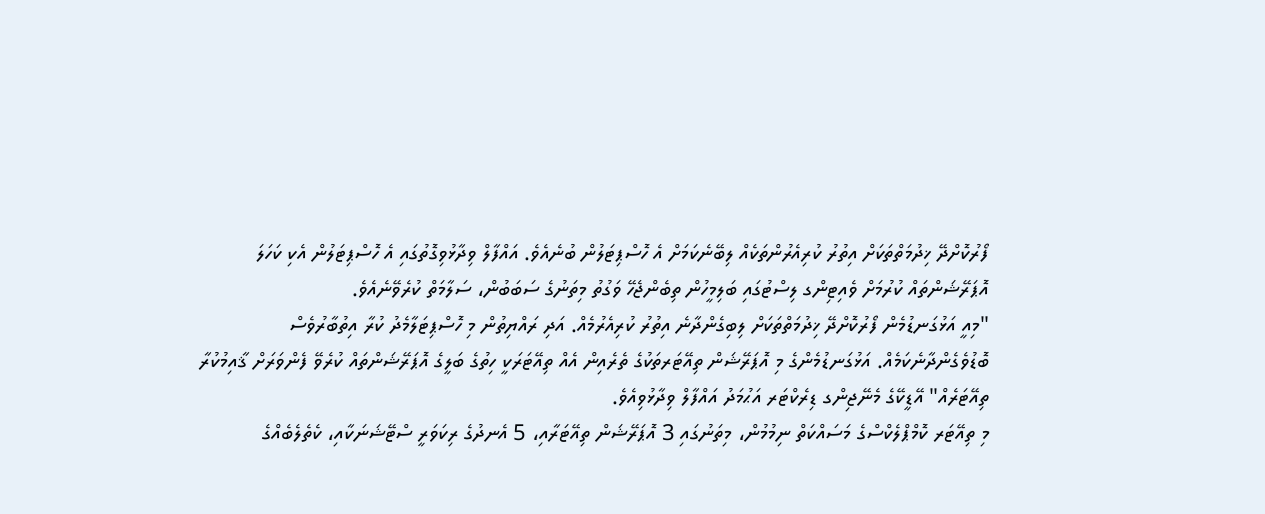ފޯރުކޮށްދޭ ޚިދުމަތްތަކަށް އިތުރު ކުރިއެރުންތަކެއް ލިބޭނެކަމަށް އެ ހޮސްޕިޓަލުން ބުނެއެވެ. އައްފާލް ވިދާޅުވިގޮތުގައި އެ ހޮސްޕިޓަލުން އެކި ކަހަލަ އޮޕަރޭޝަންތައް ކުރުމަށް ވެއިޓިންގ ލިސްޓުގައި ބަލިމީހުން ތިބެންޖެހޭ ވަގުތު މިތަނުގެ ސަބަބުން، ސަލާމަތް ކުރެވޭނެއެވެ.
"މިއީ އަޅުގަނޑުމެން ފޯރުކޮށްދޭ ޚިދުމަތްތަކަށް ލިބިގެންދާނެ އިތުރު ކުރިއެރުމެއް. އަދި ރައްޔިތުން މި ހޮސްޕިޓަލާމެދު ކުރާ އިތުބާރުވެސް ބޮޑުވެގެންދާނެކަމެއް. އަޅުގަނޑުމެންގެ މި އޮޕަރޭޝަން ތިއޭޓަރތަކުގެ ތެރެއިން އެއް ތިއޭޓަރަކީ ހިތުގެ ބަލީގެ އޮޕަރޭޝަންތައް ކުރެވޭ ފެންވަރަށް ޤާއިމުކުރާ ތިއޭޓަރެއް" އޭޑީކޭގެ މެނޭޖިންގ ޑިރެކްޓަރ އަޙުމަދު އައްފާލް ވިދާޅުވިއެވެ.
މި ތިއޭޓަރ ކޮމްޕްލެކްސްގެ މަސައްކަތް ނިމުމުން، މިތަނުގައި 3 އޮޕަރޭޝަން ތިއޭޓަރާއި، 5 އެނދުގެ ރިކަވަރީ ސްޓޭޝަނަކާއި، ކެތެލެބެއްގެ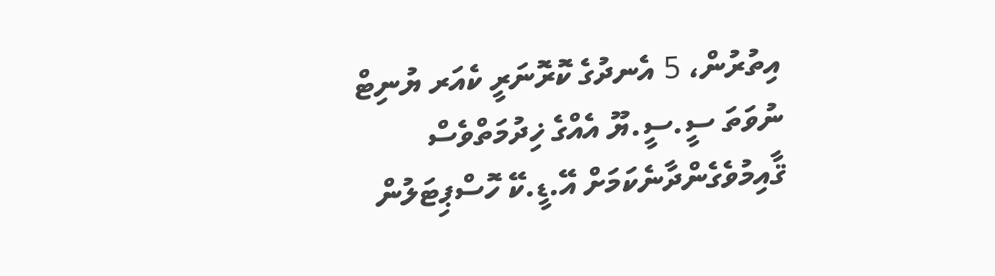އިތުރުން، 5 އެނދުގެ ކޮރޮނަރީ ކެއަރ ޔުނިޓް ނުވަތަ ސީ.ސީ.ޔޫ އެއްގެ ޚިދުމަތްވެސް ޤާއިމުވެގެންދާނެކަމަށް އޭ.ޑީ.ކޭ ހޮސްޕިޓަލުން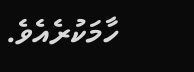ހާމަކުރެއެވެ.